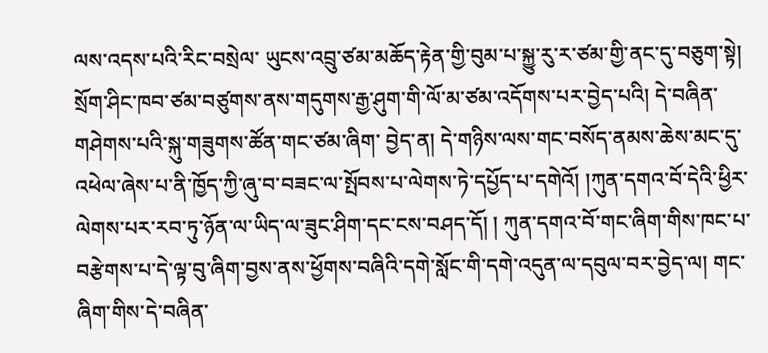ལས་འདས་པའི་རིང་བསྲེལ་ ཡུངས་འབྲུ་ཙམ་མཆོད་རྟེན་གྱི་བུམ་པ་སྐྱུ་རུ་ར་ཙམ་གྱི་ནང་དུ་བཅུག་སྟེ། སྲོག་ཤིང་ཁབ་ཙམ་བཙུགས་ནས་གདུགས་རྒྱ་ཤུག་གི་ལོ་མ་ཙམ་འདོགས་པར་བྱེད་པའི། དེ་བཞིན་གཤེགས་པའི་སྐུ་གཟུགས་ཚོན་གང་ཙམ་ཞིག་ བྱེད་ན། དེ་གཉིས་ལས་གང་བསོད་ནམས་ཆེས་མང་དུ་འཕེལ་ཞེས་པ་ནི་ཁྱོད་ཀྱི་ཞུ་བ་བཟང་ལ་སྤོབས་པ་ལེགས་ཏེ་དཔྱོད་པ་དགེའོ། །ཀུན་དགའ་བོ་དེའི་ཕྱིར་ལེགས་པར་རབ་ཏུ་ཉོན་ལ་ཡིད་ལ་ཟུང་ཤིག་དང་ངས་བཤད་དོ། ། ཀུན་དགའ་བོ་གང་ཞིག་གིས་ཁང་པ་བརྩེགས་པ་དེ་ལྟ་བུ་ཞིག་བྱས་ནས་ཕྱོགས་བཞིའི་དགེ་སློང་གི་དགེ་འདུན་ལ་དབུལ་བར་བྱེད་ལ། གང་ཞིག་གིས་དེ་བཞིན་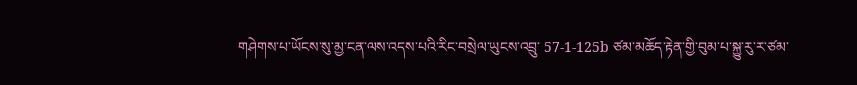གཤེགས་པ་ཡོངས་སུ་མྱ་ངན་ལས་འདས་པའི་རིང་བསྲེལ་ཡུངས་འབྲུ་ 57-1-125b ཙམ་མཆོད་རྟེན་གྱི་བུམ་པ་སྐྱུ་རུ་ར་ཙམ་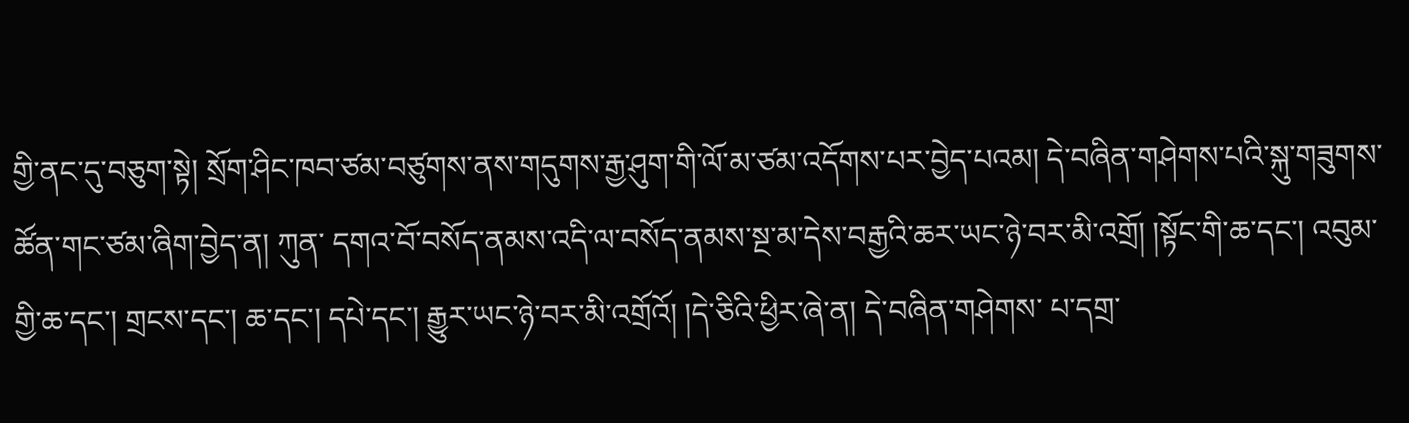གྱི་ནང་དུ་བཅུག་སྟེ། སྲོག་ཤིང་ཁབ་ཙམ་བཙུགས་ནས་གདུགས་རྒྱ་ཤུག་གི་ལོ་མ་ཙམ་འདོགས་པར་བྱེད་པའམ། དེ་བཞིན་གཤེགས་པའི་སྐུ་གཟུགས་ཚོན་གང་ཙམ་ཞིག་བྱེད་ན། ཀུན་ དགའ་བོ་བསོད་ནམས་འདི་ལ་བསོད་ནམས་སྔ་མ་དེས་བརྒྱའི་ཆར་ཡང་ཉེ་བར་མི་འགྲོ། །སྟོང་གི་ཆ་དང་། འབུམ་གྱི་ཆ་དང་། གྲངས་དང་། ཆ་དང་། དཔེ་དང་། རྒྱུར་ཡང་ཉེ་བར་མི་འགྲོའོ། །དེ་ཅིའི་ཕྱིར་ཞེ་ན། དེ་བཞིན་གཤེགས་ པ་དགྲ་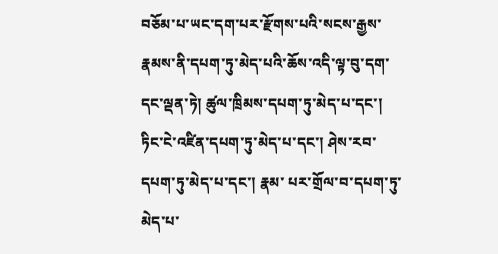བཅོམ་པ་ཡང་དག་པར་རྫོགས་པའི་སངས་རྒྱས་རྣམས་ནི་དཔག་ཏུ་མེད་པའི་ཆོས་འདི་ལྟ་བུ་དག་དང་ལྡན་ཏེ། ཚུལ་ཁྲིམས་དཔག་ཏུ་མེད་པ་དང་། ཏིང་ངེ་འཛིན་དཔག་ཏུ་མེད་པ་དང་། ཤེས་རབ་དཔག་ཏུ་མེད་པ་དང་། རྣམ་ པར་གྲོལ་བ་དཔག་ཏུ་མེད་པ་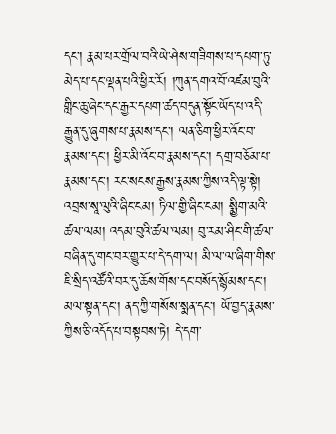དང་། རྣམ་པར་གྲོལ་བའི་ཡེ་ཤེས་གཟིགས་པ་དཔག་ཏུ་མེད་པ་དང་ལྡན་པའི་ཕྱིར་རོ། །ཀུན་དགའ་བོ་འཛམ་བུའི་གླིང་ཆུ་ཞེང་དང་རྒྱར་དཔག་ཚད་བདུན་སྟོང་ཡོད་པ་འདི་རྒྱུན་དུ་ཞུགས་པ་རྣམས་དང་། ལན་ཅིག་ཕྱིར་འོང་བ་རྣམས་དང་། ཕྱིར་མི་འོང་བ་རྣམས་དང་། དགྲ་བཅོམ་པ་རྣམས་དང་། རང་སངས་རྒྱས་རྣམས་ཀྱིས་འདི་ལྟ་སྟེ། འབྲས་སཱ་ལུའི་ཞིང་ངམ། ཏིལ་གྱི་ཞིང་ངམ། སྨྱིག་མའི་ཚལ་ལམ། འདམ་བུའི་ཚལ་ལམ། བུ་རམ་ཤིང་གི་ཚལ་བཞིན་དུ་གང་བར་གྱུར་པ་དེ་དག་ལ། མི་ལ་ལ་ཞིག་གིས་ཇི་སྲིད་འཚོའི་བར་དུ་ཆོས་གོས་དང་བསོད་སྙོམས་དང་། མལ་སྟན་དང་། ནད་ཀྱི་གསོས་སྨན་དང་། ཡོ་བྱད་རྣམས་ཀྱིས་ཅི་འདོད་པ་བསྟབས་ཏེ། དེ་དག་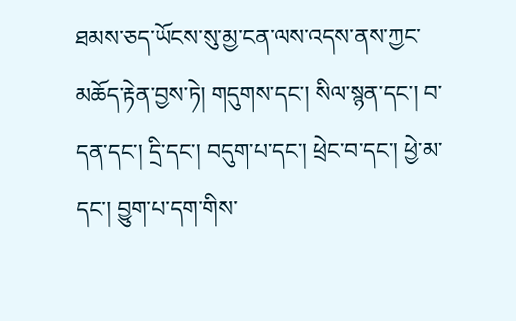ཐམས་ཅད་ཡོངས་སུ་མྱ་ངན་ལས་འདས་ནས་ཀྱང་མཆོད་རྟེན་བྱས་ཏེ། གདུགས་དང་། སིལ་སྙན་དང་། བ་དན་དང་། དྲི་དང་། བདུག་པ་དང་། ཕྲེང་བ་དང་། ཕྱེ་མ་དང་། བྱུག་པ་དག་གིས་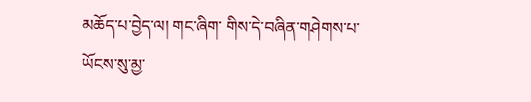མཆོད་པ་བྱེད་ལ། གང་ཞིག་ གིས་དེ་བཞིན་གཤེགས་པ་ཡོངས་སུ་མྱ་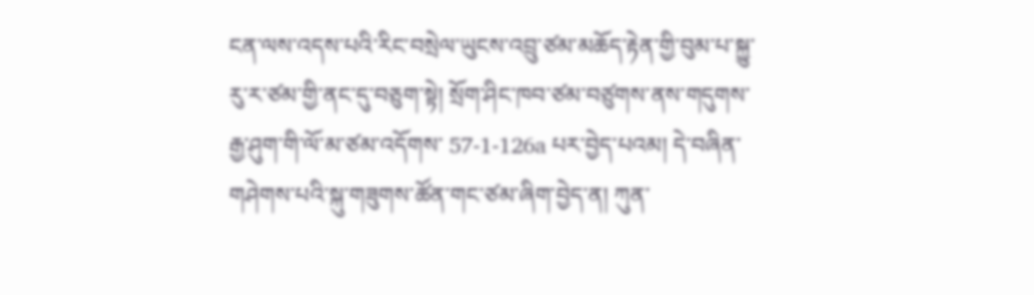ངན་ལས་འདས་པའི་རིང་བསྲེལ་ཡུངས་འབྲུ་ཙམ་མཆོད་རྟེན་གྱི་བུམ་པ་སྐྱུ་རུ་ར་ཙམ་གྱི་ནང་དུ་བཅུག་སྟེ། སྲོག་ཤིང་ཁབ་ཙམ་བཙུགས་ནས་གདུགས་རྒྱ་ཤུག་གི་ལོ་མ་ཙམ་འདོགས་ 57-1-126a པར་བྱེད་པའམ། དེ་བཞིན་གཤེགས་པའི་སྐུ་གཟུགས་ཚོན་གང་ཙམ་ཞིག་བྱེད་ན། ཀུན་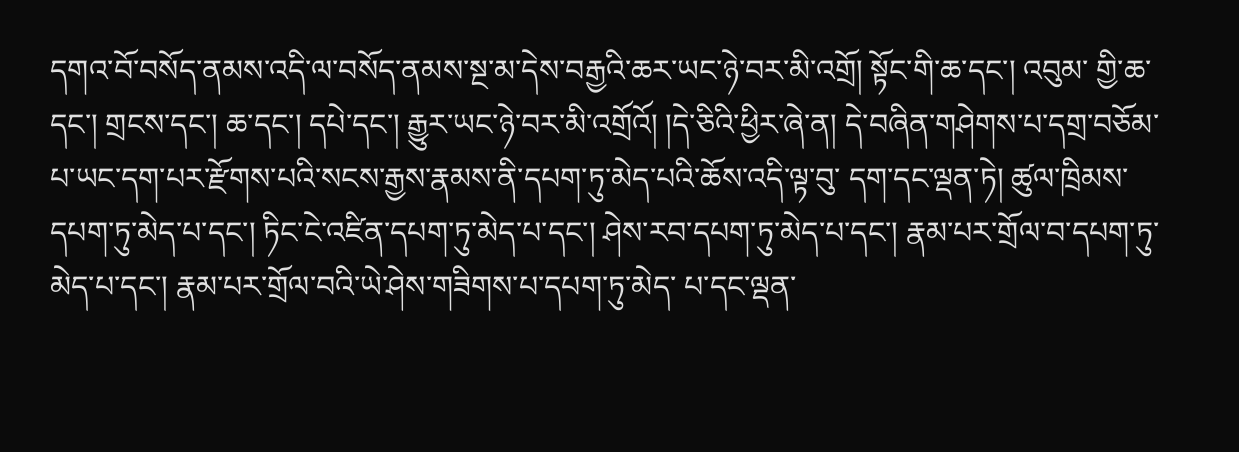དགའ་བོ་བསོད་ནམས་འདི་ལ་བསོད་ནམས་སྔ་མ་དེས་བརྒྱའི་ཆར་ཡང་ཉེ་བར་མི་འགྲོ། སྟོང་གི་ཆ་དང་། འབུམ་ གྱི་ཆ་དང་། གྲངས་དང་། ཆ་དང་། དཔེ་དང་། རྒྱུར་ཡང་ཉེ་བར་མི་འགྲོའོ། །དེ་ཅིའི་ཕྱིར་ཞེ་ན། དེ་བཞིན་གཤེགས་པ་དགྲ་བཅོམ་པ་ཡང་དག་པར་རྫོགས་པའི་སངས་རྒྱས་རྣམས་ནི་དཔག་ཏུ་མེད་པའི་ཆོས་འདི་ལྟ་བུ་ དག་དང་ལྡན་ཏེ། ཚུལ་ཁྲིམས་དཔག་ཏུ་མེད་པ་དང་། ཏིང་ངེ་འཛིན་དཔག་ཏུ་མེད་པ་དང་། ཤེས་རབ་དཔག་ཏུ་མེད་པ་དང་། རྣམ་པར་གྲོལ་བ་དཔག་ཏུ་མེད་པ་དང་། རྣམ་པར་གྲོལ་བའི་ཡེ་ཤེས་གཟིགས་པ་དཔག་ཏུ་མེད་ པ་དང་ལྡན་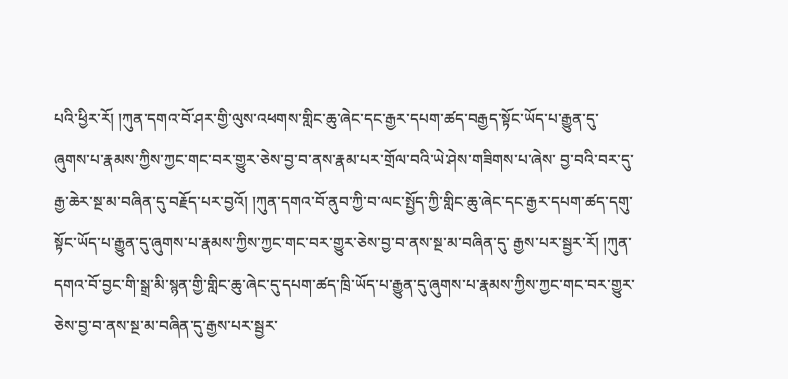པའི་ཕྱིར་རོ། །ཀུན་དགའ་བོ་ཤར་གྱི་ལུས་འཕགས་གླིང་ཆུ་ཞེང་དང་རྒྱར་དཔག་ཚད་བརྒྱད་སྟོང་ཡོད་པ་རྒྱུན་དུ་ཞུགས་པ་རྣམས་ཀྱིས་ཀྱང་གང་བར་གྱུར་ཅེས་བྱ་བ་ནས་རྣམ་པར་གྲོལ་བའི་ཡེ་ཤེས་གཟིགས་པ་ཞེས་ བྱ་བའི་བར་དུ་རྒྱ་ཆེར་སྔ་མ་བཞིན་དུ་བརྗོད་པར་བྱའོ། །ཀུན་དགའ་བོ་ནུབ་ཀྱི་བ་ལང་སྤྱོད་ཀྱི་གླིང་ཆུ་ཞེང་དང་རྒྱར་དཔག་ཚད་དགུ་སྟོང་ཡོད་པ་རྒྱུན་དུ་ཞུགས་པ་རྣམས་ཀྱིས་ཀྱང་གང་བར་གྱུར་ཅེས་བྱ་བ་ནས་སྔ་མ་བཞིན་དུ་ རྒྱས་པར་སྦྱར་རོ། །ཀུན་དགའ་བོ་བྱང་གི་སྒྲ་མི་སྙན་གྱི་གླིང་ཆུ་ཞེང་དུ་དཔག་ཚད་ཁྲི་ཡོད་པ་རྒྱུན་དུ་ཞུགས་པ་རྣམས་ཀྱིས་ཀྱང་གང་བར་གྱུར་ཅེས་བྱ་བ་ནས་སྔ་མ་བཞིན་དུ་རྒྱས་པར་སྦྱར་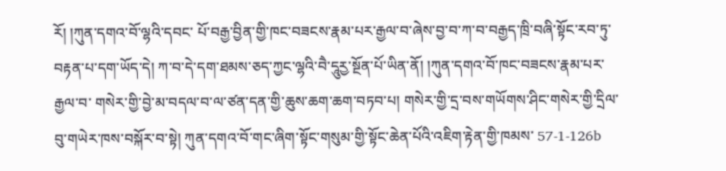རོ། །ཀུན་དགའ་བོ་ལྷའི་དབང་ པོ་བརྒྱ་བྱིན་གྱི་ཁང་བཟངས་རྣམ་པར་རྒྱལ་བ་ཞེས་བྱ་བ་ཀ་བ་བརྒྱད་ཁྲི་བཞི་སྟོང་རབ་ཏུ་བརྟན་པ་དག་ཡོད་དེ། ཀ་བ་དེ་དག་ཐམས་ཅད་ཀྱང་ལྷའི་བཻ་དཱུརྱ་སྔོན་པོ་ཡིན་ནོ། །ཀུན་དགའ་བོ་ཁང་བཟངས་རྣམ་པར་རྒྱལ་བ་ གསེར་གྱི་བྱེ་མ་བདལ་བ་ལ་ཙན་དན་གྱི་ཆུས་ཆག་ཆག་བཏབ་པ། གསེར་གྱི་དྲ་བས་གཡོགས་ཤིང་གསེར་གྱི་དྲིལ་བུ་གཡེར་ཁས་བསྐོར་བ་སྟེ། ཀུན་དགའ་བོ་གང་ཞིག་སྟོང་གསུམ་གྱི་སྟོང་ཆེན་པོའི་འཇིག་རྟེན་གྱི་ཁམས་ 57-1-126b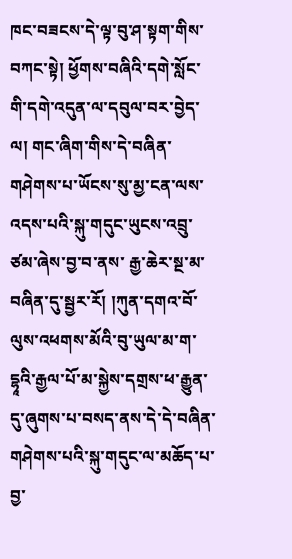ཁང་བཟངས་དེ་ལྟ་བུ་ཤ་སྟག་གིས་བཀང་སྟེ། ཕྱོགས་བཞིའི་དགེ་སློང་གི་དགེ་འདུན་ལ་དབུལ་བར་བྱེད་ལ། གང་ཞིག་གིས་དེ་བཞིན་གཤེགས་པ་ཡོངས་སུ་མྱ་ངན་ལས་འདས་པའི་སྐུ་གདུང་ཡུངས་འབྲུ་ཙམ་ཞེས་བྱ་བ་ནས་ རྒྱ་ཆེར་སྔ་མ་བཞིན་དུ་སྦྱར་རོ། །ཀུན་དགའ་བོ་ལུས་འཕགས་མོའི་བུ་ཡུལ་མ་ག་དྷཱའི་རྒྱལ་པོ་མ་སྐྱེས་དགྲས་ཕ་རྒྱུན་དུ་ཞུགས་པ་བསད་ནས་དེ་དེ་བཞིན་གཤེགས་པའི་སྐུ་གདུང་ལ་མཆོད་པ་བྱ་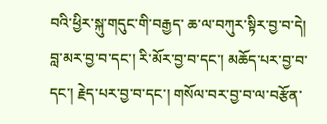བའི་ཕྱིར་སྐུ་གདུང་གི་བརྒྱད་ ཆ་ལ་བཀུར་སྟིར་བྱ་བ་དེ། བླ་མར་བྱ་བ་དང་། རི་མོར་བྱ་བ་དང་། མཆོད་པར་བྱ་བ་དང་། རྗེད་པར་བྱ་བ་དང་། གསོལ་བར་བྱ་བ་ལ་བརྩོན་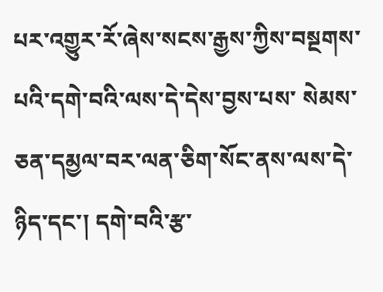པར་འགྱུར་རོ་ཞེས་སངས་རྒྱས་ཀྱིས་བསྔགས་པའི་དགེ་བའི་ལས་དེ་དེས་བྱས་པས་ སེམས་ཅན་དམྱལ་བར་ལན་ཅིག་སོང་ནས་ལས་དེ་ཉིད་དང་། དགེ་བའི་རྩ་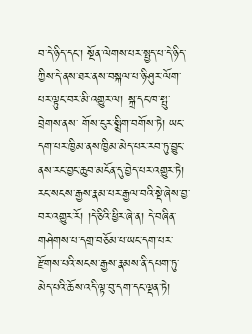བ་དེ་ཉིད་དང་། སྔོན་ལེགས་པར་སྤྱད་པ་དེ་ཉིད་ཀྱིས་དེ་ནས་ཐར་ནས་བསྐལ་པ་ཉི་ཤུར་ལོག་པར་ལྟུང་བར་མི་འགྱུར་ལ། སྐྲ་དང་ཁ་སྤུ་བྲེགས་ནས་ གོས་ངུར་སྨྲིག་བགོས་ཏེ། ཡང་དག་པར་ཁྱིམ་ནས་ཁྱིམ་མེད་པར་རབ་ཏུ་བྱུང་ནས་རང་བྱང་ཆུབ་མངོན་དུ་བྱེད་པར་འགྱུར་ཏེ། རང་སངས་རྒྱས་རྣམ་པར་རྒྱལ་བའི་སྡེ་ཞེས་བྱ་བར་འགྱུར་རོ། །དེ་ཅིའི་ཕྱིར་ཞེ་ན། དེ་བཞིན་ གཤེགས་པ་དགྲ་བཅོམ་པ་ཡང་དག་པར་རྫོགས་པའི་སངས་རྒྱས་རྣམས་ནི་དཔག་ཏུ་མེད་པའི་ཆོས་འདི་ལྟ་བུ་དག་དང་ལྡན་ཏེ།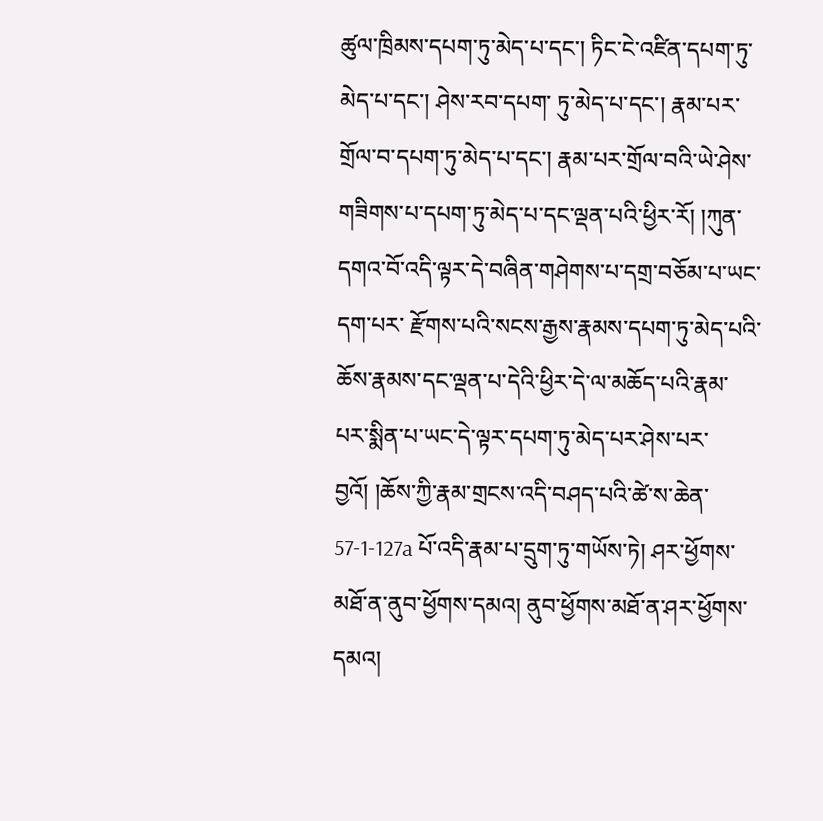ཚུལ་ཁྲིམས་དཔག་ཏུ་མེད་པ་དང་། ཏིང་ངེ་འཛིན་དཔག་ཏུ་མེད་པ་དང་། ཤེས་རབ་དཔག་ ཏུ་མེད་པ་དང་། རྣམ་པར་གྲོལ་བ་དཔག་ཏུ་མེད་པ་དང་། རྣམ་པར་གྲོལ་བའི་ཡེ་ཤེས་གཟིགས་པ་དཔག་ཏུ་མེད་པ་དང་ལྡན་པའི་ཕྱིར་རོ། །ཀུན་དགའ་བོ་འདི་ལྟར་དེ་བཞིན་གཤེགས་པ་དགྲ་བཅོམ་པ་ཡང་དག་པར་ རྫོགས་པའི་སངས་རྒྱས་རྣམས་དཔག་ཏུ་མེད་པའི་ཆོས་རྣམས་དང་ལྡན་པ་དེའི་ཕྱིར་དེ་ལ་མཆོད་པའི་རྣམ་པར་སྨིན་པ་ཡང་དེ་ལྟར་དཔག་ཏུ་མེད་པར་ཤེས་པར་བྱའོ། །ཆོས་ཀྱི་རྣམ་གྲངས་འདི་བཤད་པའི་ཚེ་ས་ཆེན་ 57-1-127a པོ་འདི་རྣམ་པ་དྲུག་ཏུ་གཡོས་ཏེ། ཤར་ཕྱོགས་མཐོ་ན་ནུབ་ཕྱོགས་དམའ། ནུབ་ཕྱོགས་མཐོ་ན་ཤར་ཕྱོགས་དམའ།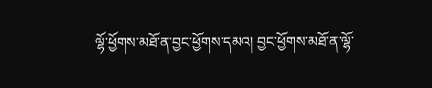ལྷོ་ཕྱོགས་མཐོ་ན་བྱང་ཕྱོགས་དམའ། བྱང་ཕྱོགས་མཐོ་ན་ལྷོ་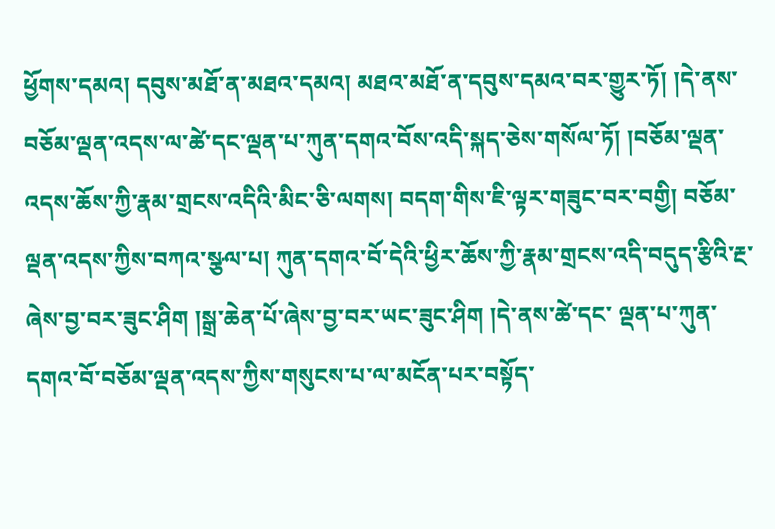ཕྱོགས་དམའ། དབུས་མཐོ་ན་མཐའ་དམའ། མཐའ་མཐོ་ན་དབུས་དམའ་བར་གྱུར་ཏོ། །དེ་ནས་བཅོམ་ལྡན་འདས་ལ་ཚེ་དང་ལྡན་པ་ཀུན་དགའ་བོས་འདི་སྐད་ཅེས་གསོལ་ཏོ། །བཅོམ་ལྡན་འདས་ཆོས་ཀྱི་རྣམ་གྲངས་འདིའི་མིང་ཅི་ལགས། བདག་གིས་ཇི་ལྟར་གཟུང་བར་བགྱི། བཅོམ་ལྡན་འདས་ཀྱིས་བཀའ་སྩལ་པ། ཀུན་དགའ་བོ་དེའི་ཕྱིར་ཆོས་ཀྱི་རྣམ་གྲངས་འདི་བདུད་རྩིའི་རྔ་ཞེས་བྱ་བར་ཟུང་ཤིག །སྒྲ་ཆེན་པོ་ཞེས་བྱ་བར་ཡང་ཟུང་ཤིག །དེ་ནས་ཚེ་དང་ ལྡན་པ་ཀུན་དགའ་བོ་བཅོམ་ལྡན་འདས་ཀྱིས་གསུངས་པ་ལ་མངོན་པར་བསྟོད་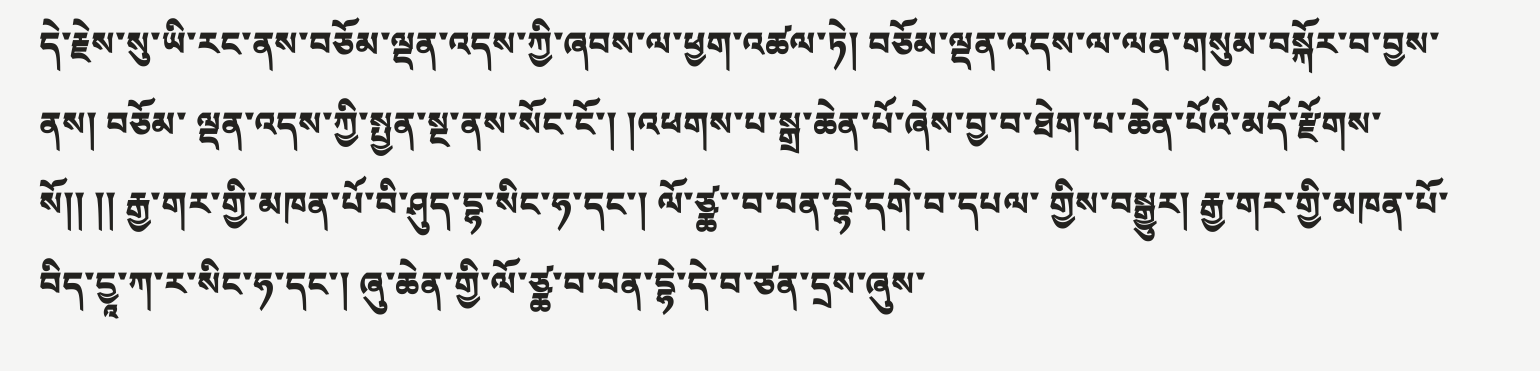དེ་རྗེས་སུ་ཡི་རང་ནས་བཅོམ་ལྡན་འདས་ཀྱི་ཞབས་ལ་ཕྱག་འཚལ་ཏེ། བཅོམ་ལྡན་འདས་ལ་ལན་གསུམ་བསྐོར་བ་བྱས་ནས། བཅོམ་ ལྡན་འདས་ཀྱི་སྤྱན་སྔ་ནས་སོང་ངོ་། །འཕགས་པ་སྒྲ་ཆེན་པོ་ཞེས་བྱ་བ་ཐེག་པ་ཆེན་པོའི་མདོ་རྫོགས་སོ།། །། རྒྱ་གར་གྱི་མཁན་པོ་བི་ཤུད་དྷ་སིང་ཧ་དང་། ལོ་ཙྪ་་བ་བན་དྷེ་དགེ་བ་དཔལ་ གྱིས་བསྒྱུར། རྒྱ་གར་གྱི་མཁན་པོ་བིད་དྱཱ་ཀ་ར་སིང་ཧ་དང་། ཞུ་ཆེན་གྱི་ལོ་ཙྪ་བ་བན་དྷེ་དེ་བ་ཙན་དྲས་ཞུས་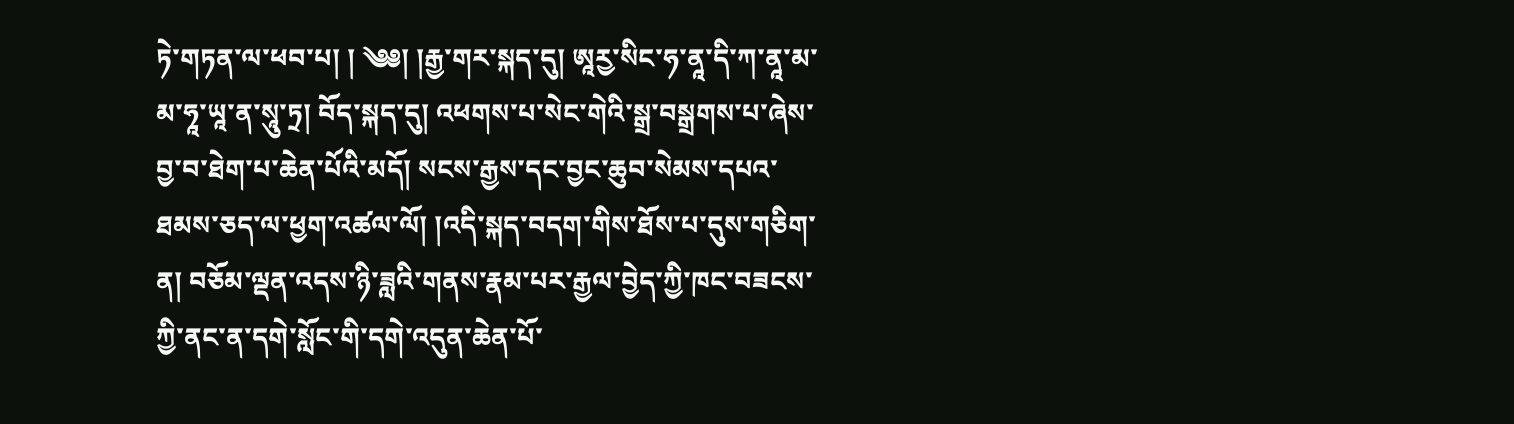ཏེ་གཏན་ལ་ཕབ་པ། ། ༄༅། །རྒྱ་གར་སྐད་དུ། ཨཱརྱ་སིང་ཧ་ནཱ་དི་ཀ་ནཱ་མ་མ་ཧཱ་ཡཱ་ན་སཱུ་ཏྲ། བོད་སྐད་དུ། འཕགས་པ་སེང་གེའི་སྒྲ་བསྒྲགས་པ་ཞེས་བྱ་བ་ཐེག་པ་ཆེན་པོའི་མདོ། སངས་རྒྱས་དང་བྱང་ཆུབ་སེམས་དཔའ་ཐམས་ཅད་ལ་ཕྱག་འཚལ་ལོ། །འདི་སྐད་བདག་གིས་ཐོས་པ་དུས་གཅིག་ན། བཅོམ་ལྡན་འདས་ཉི་ཟླའི་གནས་རྣམ་པར་རྒྱལ་བྱེད་ཀྱི་ཁང་བཟངས་ཀྱི་ནང་ན་དགེ་སློང་གི་དགེ་འདུན་ཆེན་པོ་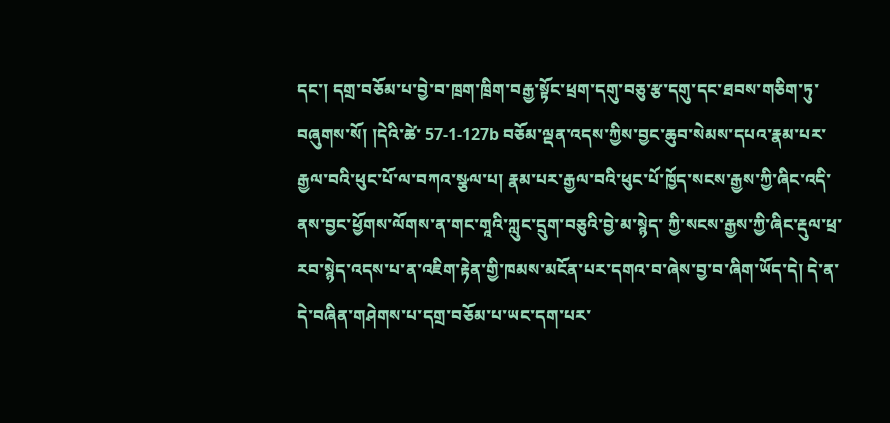དང་། དགྲ་བཅོམ་པ་བྱེ་བ་ཁྲག་ཁྲིག་བརྒྱ་སྟོང་ཕྲག་དགུ་བཅུ་རྩ་དགུ་དང་ཐབས་གཅིག་ཏུ་བཞུགས་སོ། །དེའི་ཚེ་ 57-1-127b བཅོམ་ལྡན་འདས་ཀྱིས་བྱང་ཆུབ་སེམས་དཔའ་རྣམ་པར་རྒྱལ་བའི་ཕུང་པོ་ལ་བཀའ་སྩལ་པ། རྣམ་པར་རྒྱལ་བའི་ཕུང་པོ་ཁྱོད་སངས་རྒྱས་ཀྱི་ཞིང་འདི་ནས་བྱང་ཕྱོགས་ལོགས་ན་གང་གཱའི་ཀླུང་དྲུག་བཅུའི་བྱེ་མ་སྙེད་ ཀྱི་སངས་རྒྱས་ཀྱི་ཞིང་རྡུལ་ཕྲ་རབ་སྙེད་འདས་པ་ན་འཇིག་རྟེན་གྱི་ཁམས་མངོན་པར་དགའ་བ་ཞེས་བྱ་བ་ཞིག་ཡོད་དེ། དེ་ན་དེ་བཞིན་གཤེགས་པ་དགྲ་བཅོམ་པ་ཡང་དག་པར་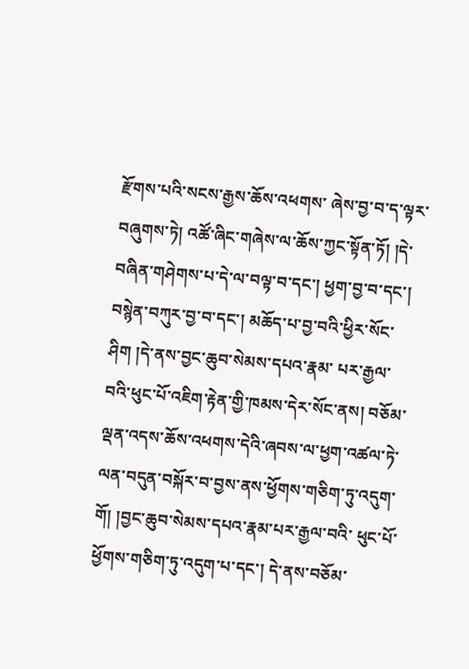རྫོགས་པའི་སངས་རྒྱས་ཆོས་འཕགས་ ཞེས་བྱ་བ་ད་ལྟར་བཞུགས་ཏེ། འཚོ་ཞིང་གཞེས་ལ་ཆོས་ཀྱང་སྟོན་ཏོ། །དེ་བཞིན་གཤེགས་པ་དེ་ལ་བལྟ་བ་དང་། ཕྱག་བྱ་བ་དང་། བསྙེན་བཀུར་བྱ་བ་དང་། མཆོད་པ་བྱ་བའི་ཕྱིར་སོང་ཤིག །དེ་ནས་བྱང་ཆུབ་སེམས་དཔའ་རྣམ་ པར་རྒྱལ་བའི་ཕུང་པོ་འཇིག་རྟེན་གྱི་ཁམས་དེར་སོང་ནས། བཅོམ་ལྡན་འདས་ཆོས་འཕགས་དེའི་ཞབས་ལ་ཕྱག་འཚལ་ཏེ་ལན་བདུན་བསྐོར་བ་བྱས་ནས་ཕྱོགས་གཅིག་ཏུ་འདུག་གོ། །བྱང་ཆུབ་སེམས་དཔའ་རྣམ་པར་རྒྱལ་བའི་ ཕུང་པོ་ཕྱོགས་གཅིག་ཏུ་འདུག་པ་དང་། དེ་ནས་བཅོམ་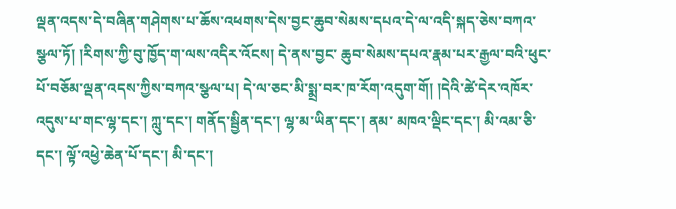ལྡན་འདས་དེ་བཞིན་གཤེགས་པ་ཆོས་འཕགས་དེས་བྱང་ཆུབ་སེམས་དཔའ་དེ་ལ་འདི་སྐད་ཅེས་བཀའ་སྩལ་ཏོ། །རིགས་ཀྱི་བུ་ཁྱོད་ག་ལས་འདིར་འོངས། དེ་ནས་བྱང་ ཆུབ་སེམས་དཔའ་རྣམ་པར་རྒྱལ་བའི་ཕུང་པོ་བཅོམ་ལྡན་འདས་ཀྱིས་བཀའ་སྩལ་པ། དེ་ལ་ཅང་མི་སྨྲ་བར་ཁ་རོག་འདུག་གོ། །དེའི་ཚེ་དེར་འཁོར་འདུས་པ་གང་ལྷ་དང་། ཀླུ་དང་། གནོད་སྦྱིན་དང་། ལྷ་མ་ཡིན་དང་། ནམ་ མཁའ་ལྡིང་དང་། མི་འམ་ཅི་དང་། ལྟོ་འཕྱེ་ཆེན་པོ་དང་། མི་དང་།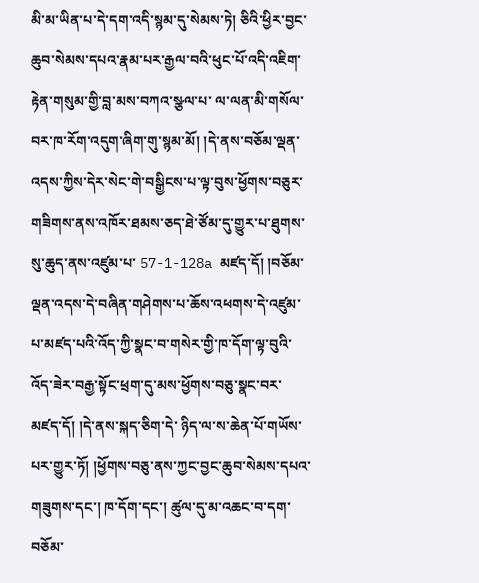མི་མ་ཡིན་པ་དེ་དག་འདི་སྙམ་དུ་སེམས་ཏེ། ཅིའི་ཕྱིར་བྱང་ཆུབ་སེམས་དཔའ་རྣམ་པར་རྒྱལ་བའི་ཕུང་པོ་འདི་འཇིག་རྟེན་གསུམ་གྱི་བླ་མས་བཀའ་སྩལ་པ་ ལ་ལན་མི་གསོལ་བར་ཁ་རོག་འདུག་ཞིག་གུ་སྙམ་མོ། །དེ་ནས་བཅོམ་ལྡན་འདས་ཀྱིས་དེར་སེང་གེ་བསྒྱིངས་པ་ལྟ་བུས་ཕྱོགས་བཅུར་གཟིགས་ནས་འཁོར་ཐམས་ཅད་ཐེ་ཙོམ་དུ་གྱུར་པ་ཐུགས་སུ་ཆུད་ནས་འཛུམ་པ་ 57-1-128a མཛད་དོ། །བཅོམ་ལྡན་འདས་དེ་བཞིན་གཤེགས་པ་ཆོས་འཕགས་དེ་འཛུམ་པ་མཛད་པའི་འོད་ཀྱི་སྣང་བ་གསེར་གྱི་ཁ་དོག་ལྟ་བུའི་འོད་ཟེར་བརྒྱ་སྟོང་ཕྲག་དུ་མས་ཕྱོགས་བཅུ་སྣང་བར་མཛད་དོ། །དེ་ནས་སྐད་ཅིག་དེ་ ཉིད་ལ་ས་ཆེན་པོ་གཡོས་པར་གྱུར་ཏོ། །ཕྱོགས་བཅུ་ནས་ཀྱང་བྱང་ཆུབ་སེམས་དཔའ་གཟུགས་དང་། ཁ་དོག་དང་། ཚུལ་དུ་མ་འཆང་བ་དག་བཅོམ་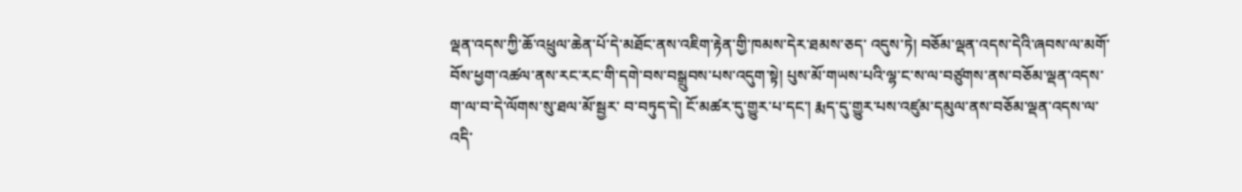ལྡན་འདས་ཀྱི་ཆོ་འཕྲུལ་ཆེན་པོ་དེ་མཐོང་ནས་འཇིག་རྟེན་གྱི་ཁམས་དེར་ཐམས་ཅད་ འདུས་ཏེ། བཅོམ་ལྡན་འདས་དེའི་ཞབས་ལ་མགོ་བོས་ཕྱག་འཚལ་ནས་རང་རང་གི་དགེ་བས་བསྒྲུབས་པས་འདུག་སྟེ། པུས་མོ་གཡས་པའི་ལྷ་ང་ས་ལ་བཙུགས་ནས་བཅོམ་ལྡན་འདས་ག་ལ་བ་དེ་ལོགས་སུ་ཐལ་མོ་སྦྱར་ བ་བཏུད་དེ། ངོ་མཚར་དུ་གྱུར་པ་དང་། རྨད་དུ་གྱུར་པས་འཛུམ་དམུལ་ནས་བཅོམ་ལྡན་འདས་ལ་འདི་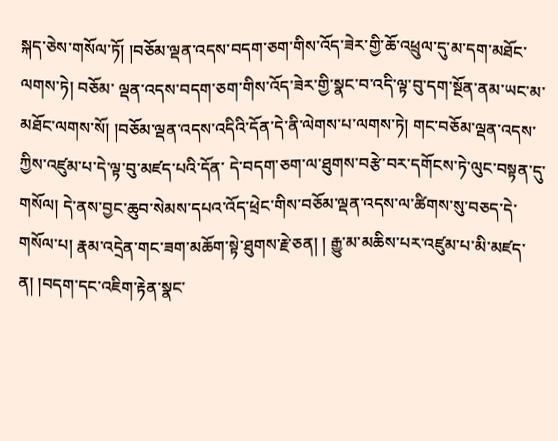སྐད་ཅེས་གསོལ་ཏོ། །བཅོམ་ལྡན་འདས་བདག་ཅག་གིས་འོད་ཟེར་གྱི་ཆོ་འཕྲུལ་དུ་མ་དག་མཐོང་ལགས་ཏེ། བཅོམ་ ལྡན་འདས་བདག་ཅག་གིས་འོད་ཟེར་གྱི་སྣང་བ་འདི་ལྟ་བུ་དག་སྔོན་ནམ་ཡང་མ་མཐོང་ལགས་སོ། །བཅོམ་ལྡན་འདས་འདིའི་དོན་དེ་ནི་ལེགས་པ་ལགས་ཏེ། གང་བཅོམ་ལྡན་འདས་ཀྱིས་འཛུམ་པ་དེ་ལྟ་བུ་མཛད་པའི་དོན་ དེ་བདག་ཅག་ལ་ཐུགས་བརྩེ་བར་དགོངས་ཏེ་ལུང་བསྟན་དུ་གསོལ། དེ་ནས་བྱང་ཆུབ་སེམས་དཔའ་འོད་ཕྲེང་གིས་བཅོམ་ལྡན་འདས་ལ་ཚིགས་སུ་བཅད་དེ་གསོལ་པ། རྣམ་འདྲེན་གང་ཟག་མཆོག་སྟེ་ཐུགས་རྗེ་ཅན། ། རྒྱུ་མ་མཆིས་པར་འཛུམ་པ་མི་མཛད་ན། །བདག་དང་འཇིག་རྟེན་སྣང་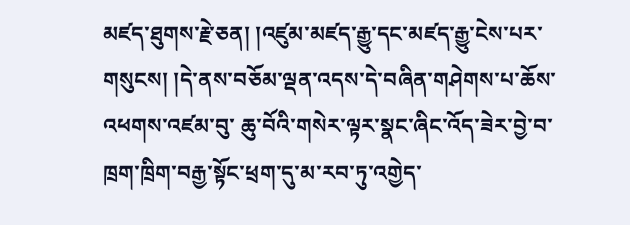མཛད་ཐུགས་རྗེ་ཅན། །འཛུམ་མཛད་རྒྱུ་དང་མཛད་རྒྱུ་ངེས་པར་གསུངས། །དེ་ནས་བཅོམ་ལྡན་འདས་དེ་བཞིན་གཤེགས་པ་ཆོས་འཕགས་འཛམ་བུ་ ཆུ་བོའི་གསེར་ལྟར་སྣང་ཞིང་འོད་ཟེར་བྱེ་བ་ཁྲག་ཁྲིག་བརྒྱ་སྟོང་ཕྲག་དུ་མ་རབ་ཏུ་འགྱེད་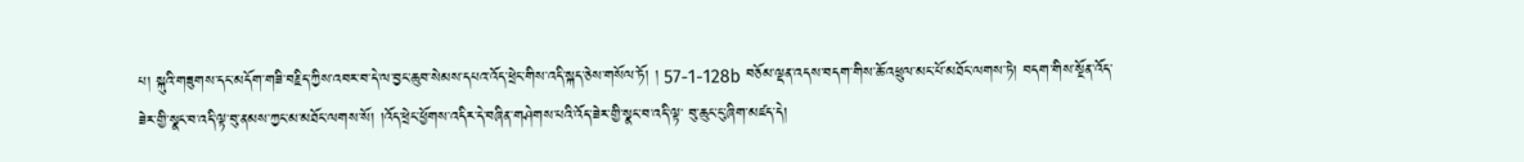པ། སྐུའི་གཟུགས་དང་མདོག་གཟི་བརྗིད་ཀྱིས་འབར་བ་དེ་ལ་བྱང་ཆུབ་སེམས་དཔའ་འོད་ཕྲེང་གིས་འདི་སྐད་ཅེས་གསོལ་ཏོ། ། 57-1-128b བཅོམ་ལྡན་འདས་བདག་གིས་ཆོ་འཕྲུལ་མང་པོ་མཐོང་ལགས་ཏེ། བདག་གིས་སྔོན་འོད་ཟེར་གྱི་སྣང་བ་འདི་ལྟ་བུ་ནམས་ཀྱང་མ་མཐོང་ལགས་སོ། །འོད་ཕྲེང་ཕྱོགས་འདིར་དེ་བཞིན་གཤེགས་པའི་འོད་ཟེར་གྱི་སྣང་བ་འདི་ལྟ་ བུ་ཆུང་ངུ་ཞིག་མཛད་དེ།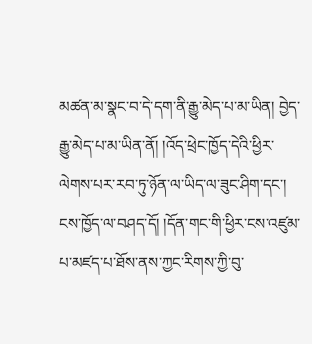མཚན་མ་སྣང་བ་དེ་དག་ནི་རྒྱུ་མེད་པ་མ་ཡིན། བྱེད་རྒྱུ་མེད་པ་མ་ཡིན་ནོ། །འོད་ཕྲེང་ཁྱོད་དེའི་ཕྱིར་ལེགས་པར་རབ་ཏུ་ཉོན་ལ་ཡིད་ལ་ཟུང་ཤིག་དང་། ངས་ཁྱོད་ལ་བཤད་དོ། །དོན་གང་གི་ཕྱིར་ངས་འཛུམ་ པ་མཛད་པ་ཐོས་ནས་ཀྱང་རིགས་ཀྱི་བུ་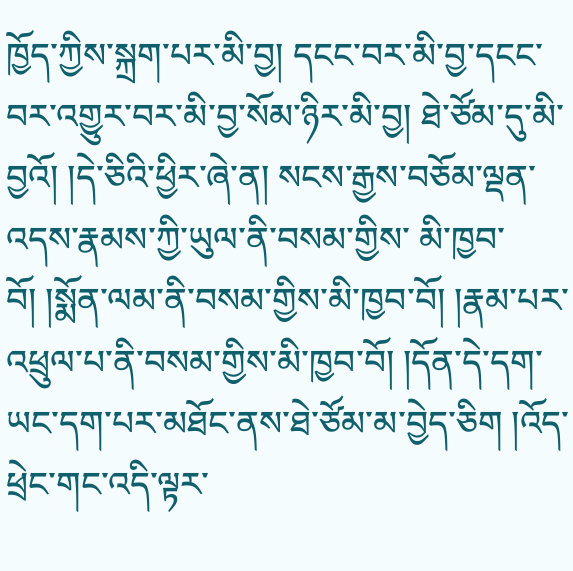ཁྱོད་ཀྱིས་སྐྲག་པར་མི་བྱ། དངང་བར་མི་བྱ་དངང་བར་འགྱུར་བར་མི་བྱ་སོམ་ཉིར་མི་བྱ། ཐེ་ཙོམ་དུ་མི་བྱའོ། །དེ་ཅིའི་ཕྱིར་ཞེ་ན། སངས་རྒྱས་བཅོམ་ལྡན་འདས་རྣམས་ཀྱི་ཡུལ་ནི་བསམ་གྱིས་ མི་ཁྱབ་བོ། །སྨོན་ལམ་ནི་བསམ་གྱིས་མི་ཁྱབ་བོ། །རྣམ་པར་འཕྲུལ་པ་ནི་བསམ་གྱིས་མི་ཁྱབ་བོ། །དོན་དེ་དག་ཡང་དག་པར་མཐོང་ནས་ཐེ་ཙོམ་མ་བྱེད་ཅིག །འོད་ཕྲེང་གང་འདི་ལྟར་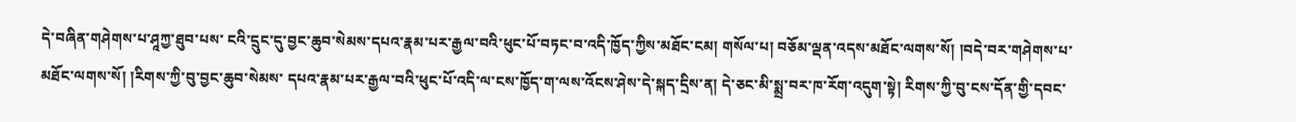དེ་བཞིན་གཤེགས་པ་ཤཱཀྱ་ཐུབ་པས་ ངའི་དྲུང་དུ་བྱང་ཆུབ་སེམས་དཔའ་རྣམ་པར་རྒྱལ་བའི་ཕུང་པོ་བཏང་བ་འདི་ཁྱོད་ཀྱིས་མཐོང་ངམ། གསོལ་པ། བཅོམ་ལྡན་འདས་མཐོང་ལགས་སོ། །བདེ་བར་གཤེགས་པ་མཐོང་ལགས་སོ། །རིགས་ཀྱི་བུ་བྱང་ཆུབ་སེམས་ དཔའ་རྣམ་པར་རྒྱལ་བའི་ཕུང་པོ་འདི་ལ་ངས་ཁྱོད་ག་ལས་འོངས་ཤེས་དེ་སྐད་དྲིས་ན། དེ་ཅང་མི་སྨྲ་བར་ཁ་རོག་འདུག་སྟེ། རིགས་ཀྱི་བུ་ངས་དོན་གྱི་དབང་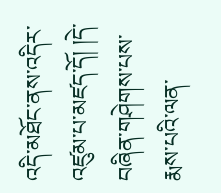འདི་མཐོང་ནས་འདིར་འཛུམ་པ་མཛད་དོ། །དེ་བཞིན་གཤེགས་པས་ རྨས་པའི་ལན་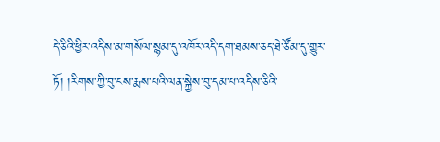དེ་ཅིའི་ཕྱིར་འདིས་མ་གསོལ་སྙམ་དུ་འཁོར་འདི་དག་ཐམས་ཅད་ཐེ་ཙོམ་དུ་གྱུར་ཏོ། །རིགས་ཀྱི་བུ་ངས་རྨས་པའི་ལན་སྐྱེས་བུ་དམ་པ་འདིས་ཅིའི་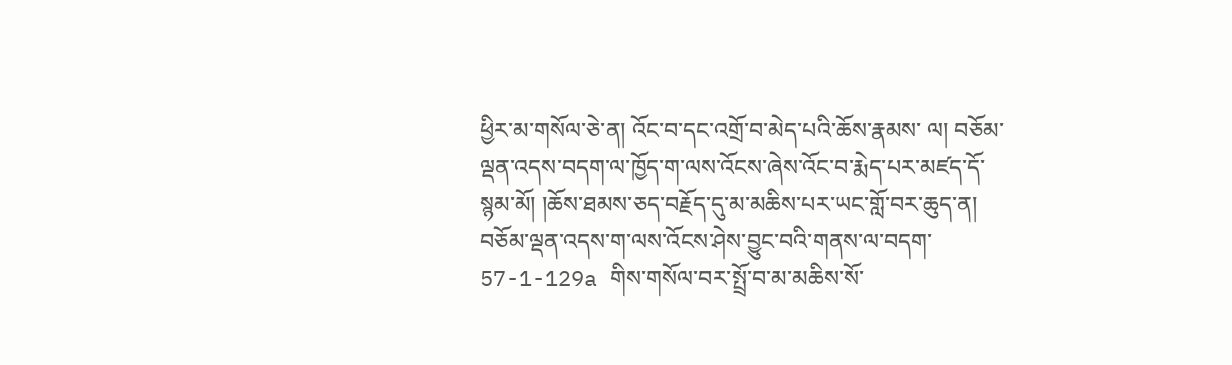ཕྱིར་མ་གསོལ་ཅེ་ན། འོང་བ་དང་འགྲོ་བ་མེད་པའི་ཆོས་རྣམས་ ལ། བཅོམ་ལྡན་འདས་བདག་ལ་ཁྱོད་ག་ལས་འོངས་ཞེས་འོང་བ་རྨེད་པར་མཛད་དོ་སྙམ་མོ། །ཆོས་ཐམས་ཅད་བརྗོད་དུ་མ་མཆིས་པར་ཡང་གློ་བར་ཆུད་ན། བཅོམ་ལྡན་འདས་ག་ལས་འོངས་ཤེས་བྱུང་བའི་གནས་ལ་བདག་ 57-1-129a གིས་གསོལ་བར་སྤྲོ་བ་མ་མཆིས་སོ་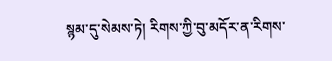སྙམ་དུ་སེམས་ཏེ། རིགས་ཀྱི་བུ་མདོར་ན་རིགས་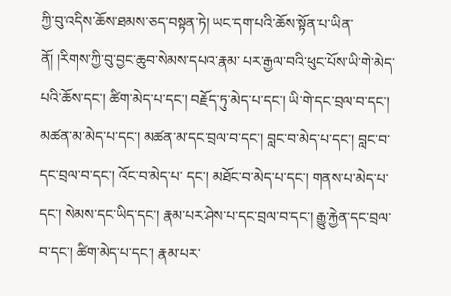ཀྱི་བུ་འདིས་ཆོས་ཐམས་ཅད་བསྟན་ཏེ། ཡང་དག་པའི་ཆོས་སྟོན་པ་ཡིན་ནོ། །རིགས་ཀྱི་བུ་བྱང་ཆུབ་སེམས་དཔའ་རྣམ་ པར་རྒྱལ་བའི་ཕུང་པོས་ཡི་གེ་མེད་པའི་ཆོས་དང་། ཚིག་མེད་པ་དང་། བརྗོད་ཏུ་མེད་པ་དང་། ཡི་གེ་དང་བྲལ་བ་དང་། མཚན་མ་མེད་པ་དང་། མཚན་མ་དང་བྲལ་བ་དང་། བླང་བ་མེད་པ་དང་། བླང་བ་དང་བྲལ་བ་དང་། འོང་བ་མེད་པ་ དང་། མཐོང་བ་མེད་པ་དང་། གནས་པ་མེད་པ་དང་། སེམས་དང་ཡིད་དང་། རྣམ་པར་ཤེས་པ་དང་བྲལ་བ་དང་། རྒྱུ་རྐྱེན་དང་བྲལ་བ་དང་། ཚིག་མེད་པ་དང་། རྣམ་པར་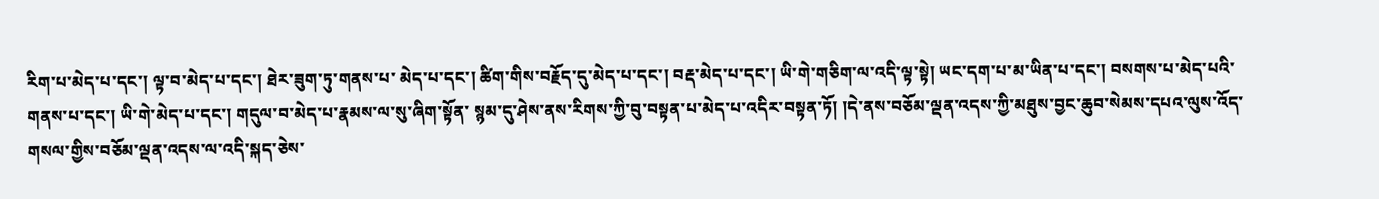རིག་པ་མེད་པ་དང་། ལྟ་བ་མེད་པ་དང་། ཐེར་ཟུག་ཏུ་གནས་པ་ མེད་པ་དང་། ཚིག་གིས་བརྗོད་དུ་མེད་པ་དང་། བརྡ་མེད་པ་དང་། ཡི་གེ་གཅིག་ལ་འདི་ལྟ་སྟེ། ཡང་དག་པ་མ་ཡིན་པ་དང་། བསགས་པ་མེད་པའི་གནས་པ་དང་། ཡི་གེ་མེད་པ་དང་། གདུལ་བ་མེད་པ་རྣམས་ལ་སུ་ཞིག་སྟོན་ སྙམ་དུ་ཤེས་ནས་རིགས་ཀྱི་བུ་བསྟན་པ་མེད་པ་འདིར་བསྟན་ཏོ། །དེ་ནས་བཅོམ་ལྡན་འདས་ཀྱི་མཐུས་བྱང་ཆུབ་སེམས་དཔའ་ལུས་འོད་གསལ་གྱིས་བཅོམ་ལྡན་འདས་ལ་འདི་སྐད་ཅེས་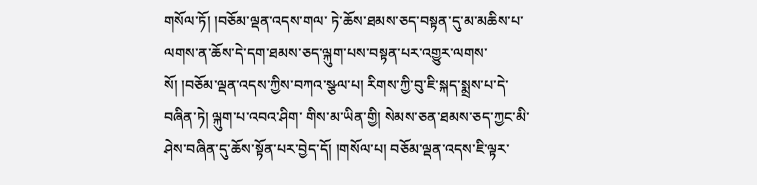གསོལ་ཏོ། །བཅོམ་ལྡན་འདས་གལ་ ཏེ་ཆོས་ཐམས་ཅད་བསྟན་དུ་མ་མཆིས་པ་ལགས་ན་ཆོས་དེ་དག་ཐམས་ཅད་ལྐུག་པས་བསྟན་པར་འགྱུར་ལགས་སོ། །བཅོམ་ལྡན་འདས་ཀྱིས་བཀའ་སྩལ་པ། རིགས་ཀྱི་བུ་ཇི་སྐད་སྨྲས་པ་དེ་བཞིན་ཏེ། ལྐུག་པ་འབའ་ཤིག་ གིས་མ་ཡིན་གྱི། སེམས་ཅན་ཐམས་ཅད་ཀྱང་མི་ཤེས་བཞིན་དུ་ཆོས་སྟོན་པར་བྱེད་དོ། །གསོལ་པ། བཅོམ་ལྡན་འདས་ཇི་ལྟར་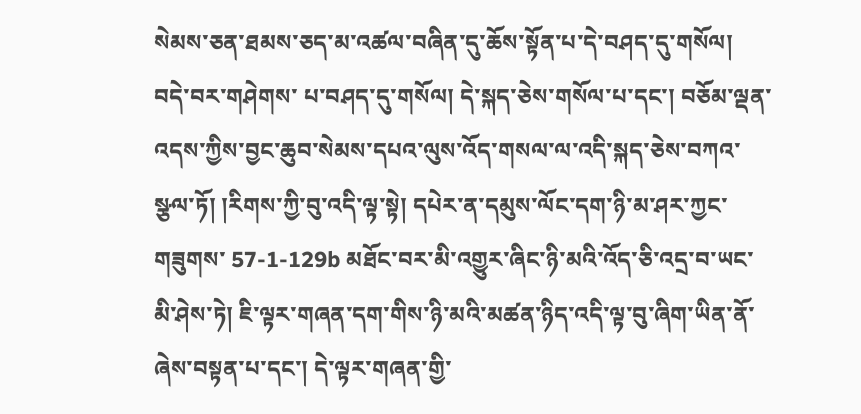སེམས་ཅན་ཐམས་ཅད་མ་འཚལ་བཞིན་དུ་ཆོས་སྟོན་པ་དེ་བཤད་དུ་གསོལ། བདེ་བར་གཤེགས་ པ་བཤད་དུ་གསོལ། དེ་སྐད་ཅེས་གསོལ་པ་དང་། བཅོམ་ལྡན་འདས་ཀྱིས་བྱང་ཆུབ་སེམས་དཔའ་ལུས་འོད་གསལ་ལ་འདི་སྐད་ཅེས་བཀའ་སྩལ་ཏོ། །རིགས་ཀྱི་བུ་འདི་ལྟ་སྟེ། དཔེར་ན་དམུས་ལོང་དག་ཉི་མ་ཤར་ཀྱང་གཟུགས་ 57-1-129b མཐོང་བར་མི་འགྱུར་ཞིང་ཉི་མའི་འོད་ཅི་འདྲ་བ་ཡང་མི་ཤེས་ཏེ། ཇི་ལྟར་གཞན་དག་གིས་ཉི་མའི་མཚན་ཉིད་འདི་ལྟ་བུ་ཞིག་ཡིན་ནོ་ཞེས་བསྟན་པ་དང་། དེ་ལྟར་གཞན་གྱི་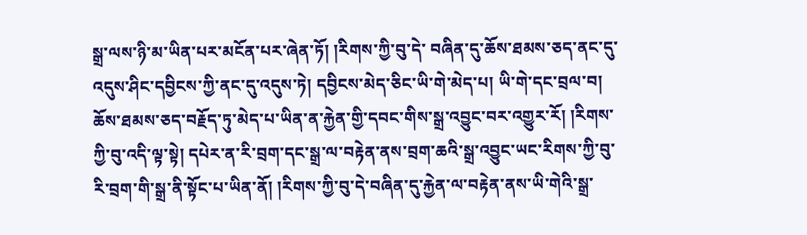སྒྲ་ལས་ཉི་མ་ཡིན་པར་མངོན་པར་ཞེན་ཏོ། །རིགས་ཀྱི་བུ་དེ་ བཞིན་དུ་ཆོས་ཐམས་ཅད་ནང་དུ་འདུས་ཤིང་དབྱིངས་ཀྱི་ནང་དུ་འདུས་ཏེ། དབྱིངས་མེད་ཅིང་ཡི་གེ་མེད་པ། ཡི་གེ་དང་བྲལ་བ། ཆོས་ཐམས་ཅད་བརྗོད་ཏུ་མེད་པ་ཡིན་ན་རྐྱེན་གྱི་དབང་གིས་སྒྲ་འབྱུང་བར་འགྱུར་རོ། །རིགས་ ཀྱི་བུ་འདི་ལྟ་སྟེ། དཔེར་ན་རི་བྲག་དང་སྒྲ་ལ་བརྟེན་ནས་བྲག་ཆའི་སྒྲ་འབྱུང་ཡང་རིགས་ཀྱི་བུ་རི་བྲག་གི་སྒྲ་ནི་སྟོང་པ་ཡིན་ནོ། །རིགས་ཀྱི་བུ་དེ་བཞིན་དུ་རྐྱེན་ལ་བརྟེན་ནས་ཡི་གེའི་སྒྲ་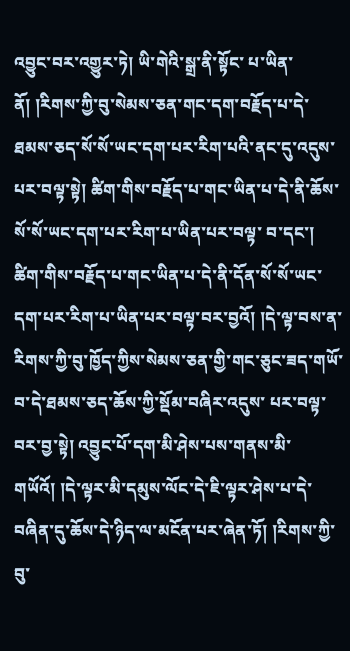འབྱུང་བར་འགྱུར་ཏེ། ཡི་གེའི་སྒྲ་ནི་སྟོང་ པ་ཡིན་ནོ། །རིགས་ཀྱི་བུ་སེམས་ཅན་གང་དག་བརྗོད་པ་དེ་ཐམས་ཅད་སོ་སོ་ཡང་དག་པར་རིག་པའི་ནང་དུ་འདུས་པར་བལྟ་སྟེ། ཚིག་གིས་བརྗོད་པ་གང་ཡིན་པ་དེ་ནི་ཆོས་སོ་སོ་ཡང་དག་པར་རིག་པ་ཡིན་པར་བལྟ་ བ་དང་། ཚིག་གིས་བརྗོད་པ་གང་ཡིན་པ་དེ་ནི་དོན་སོ་སོ་ཡང་དག་པར་རིག་པ་ཡིན་པར་བལྟ་བར་བྱའོ། །དེ་ལྟ་བས་ན་རིགས་ཀྱི་བུ་ཁྱོད་ཀྱིས་སེམས་ཅན་གྱི་གང་ཅུང་ཟད་གཡོ་བ་དེ་ཐམས་ཅད་ཆོས་ཀྱི་སྡོམ་བཞིར་འདུས་ པར་བལྟ་བར་བྱ་སྟེ། འབྱུང་པོ་དག་མི་ཤེས་པས་གནས་མི་གཡོའོ། །དེ་ལྟར་མི་དམུས་ལོང་དེ་ཇི་ལྟར་ཤེས་པ་དེ་བཞིན་དུ་ཆོས་དེ་ཉིད་ལ་མངོན་པར་ཞེན་ཏོ། །རིགས་ཀྱི་བུ་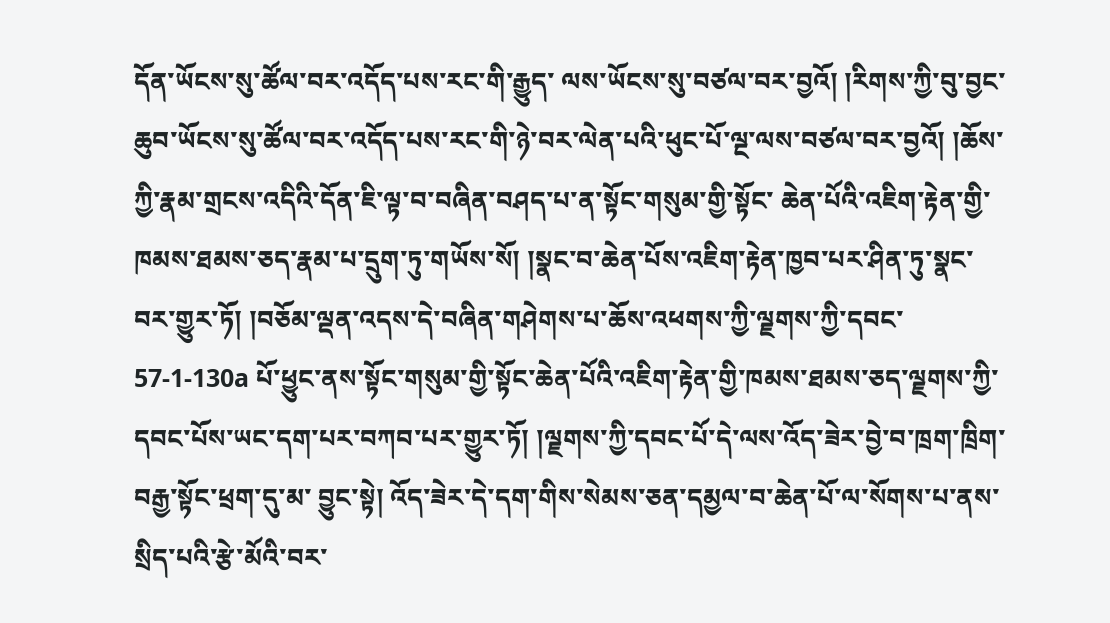དོན་ཡོངས་སུ་ཚོལ་བར་འདོད་པས་རང་གི་རྒྱུད་ ལས་ཡོངས་སུ་བཙལ་བར་བྱའོ། །རིགས་ཀྱི་བུ་བྱང་ཆུབ་ཡོངས་སུ་ཚོལ་བར་འདོད་པས་རང་གི་ཉེ་བར་ལེན་པའི་ཕུང་པོ་ལྔ་ལས་བཙལ་བར་བྱའོ། །ཆོས་ཀྱི་རྣམ་གྲངས་འདིའི་དོན་ཇི་ལྟ་བ་བཞིན་བཤད་པ་ན་སྟོང་གསུམ་གྱི་སྟོང་ ཆེན་པོའི་འཇིག་རྟེན་གྱི་ཁམས་ཐམས་ཅད་རྣམ་པ་དྲུག་ཏུ་གཡོས་སོ། །སྣང་བ་ཆེན་པོས་འཇིག་རྟེན་ཁྱབ་པར་ཤིན་ཏུ་སྣང་བར་གྱུར་ཏོ། །བཅོམ་ལྡན་འདས་དེ་བཞིན་གཤེགས་པ་ཆོས་འཕགས་ཀྱི་ལྗགས་ཀྱི་དབང་ 57-1-130a པོ་ཕྱུང་ནས་སྟོང་གསུམ་གྱི་སྟོང་ཆེན་པོའི་འཇིག་རྟེན་གྱི་ཁམས་ཐམས་ཅད་ལྗགས་ཀྱི་དབང་པོས་ཡང་དག་པར་བཀབ་པར་གྱུར་ཏོ། །ལྗགས་ཀྱི་དབང་པོ་དེ་ལས་འོད་ཟེར་བྱེ་བ་ཁྲག་ཁྲིག་བརྒྱ་སྟོང་ཕྲག་དུ་མ་ བྱུང་སྟེ། འོད་ཟེར་དེ་དག་གིས་སེམས་ཅན་དམྱལ་བ་ཆེན་པོ་ལ་སོགས་པ་ནས་སྲིད་པའི་རྩེ་མོའི་བར་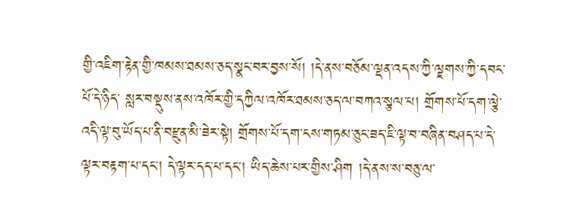གྱི་འཇིག་རྟེན་གྱི་ཁམས་ཐམས་ཅད་སྣང་བར་བྱས་སོ། །དེ་ནས་བཅོམ་ལྡན་འདས་ཀྱི་ལྗགས་ཀྱི་དབང་པོ་དེ་ཉིད་ སླར་བསྡུས་ནས་འཁོར་གྱི་དཀྱིལ་འཁོར་ཐམས་ཅད་ལ་བཀའ་སྩལ་པ། གྲོགས་པོ་དག་ལྕེ་འདི་ལྟ་བུ་ཡོད་པ་ནི་བརྫུན་མི་ཟེར་སྟེ། གྲོགས་པོ་དག་ངས་གཏམ་ཅུང་ཟད་ཇི་ལྟ་བ་བཞིན་བཤད་པ་དེ་ལྟར་བརྟག་པ་དང་། དེ་ལྟར་དད་པ་དང་། ཡིད་ཆེས་པར་གྱིས་ཤིག །དེ་ནས་ས་བཅུ་ལ་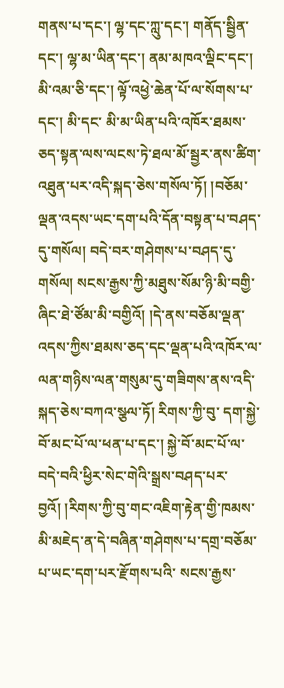གནས་པ་དང་། ལྷ་དང་ཀླུ་དང་། གནོད་སྦྱིན་དང་། ལྷ་མ་ཡིན་དང་། ནམ་མཁའ་ལྡིང་དང་། མི་འམ་ཅི་དང་། ལྟོ་འཕྱེ་ཆེན་པོ་ལ་སོགས་པ་དང་། མི་དང་ མི་མ་ཡིན་པའི་འཁོར་ཐམས་ཅད་སྟན་ལས་ལངས་ཏེ་ཐལ་མོ་སྦྱར་ནས་ཚིག་འཐུན་པར་འདི་སྐད་ཅེས་གསོལ་ཏོ། །བཅོམ་ལྡན་འདས་ཡང་དག་པའི་དོན་བསྟན་པ་བཤད་དུ་གསོལ། བདེ་བར་གཤེགས་པ་བཤད་དུ་གསོལ། སངས་རྒྱས་ཀྱི་མཐུས་སོམ་ཉི་མི་བགྱི་ཞིང་ཐེ་ཙོམ་མི་བགྱིའོ། །དེ་ནས་བཅོམ་ལྡན་འདས་ཀྱིས་ཐམས་ཅད་དང་ལྡན་པའི་འཁོར་ལ་ལན་གཉིས་ལན་གསུམ་དུ་གཟིགས་ནས་འདི་སྐད་ཅེས་བཀའ་སྩལ་ཏོ། རིགས་ཀྱི་བུ་ དག་སྐྱེ་བོ་མང་པོ་ལ་ཕན་པ་དང་། སྐྱེ་བོ་མང་པོ་ལ་བདེ་བའི་ཕྱིར་སེང་གེའི་སྒྲས་བཤད་པར་བྱའོ། །རིགས་ཀྱི་བུ་གང་འཇིག་རྟེན་གྱི་ཁམས་མི་མཇེད་ན་དེ་བཞིན་གཤེགས་པ་དགྲ་བཅོམ་པ་ཡང་དག་པར་རྫོགས་པའི་ སངས་རྒྱས་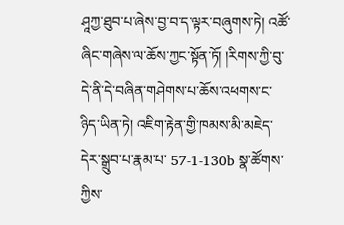ཤཱཀྱ་ཐུབ་པ་ཞེས་བྱ་བ་ད་ལྟར་བཞུགས་ཏེ། འཚོ་ཞིང་གཞེས་ལ་ཆོས་ཀྱང་སྟོན་ཏོ། །རིགས་ཀྱི་བུ་དེ་ནི་དེ་བཞིན་གཤེགས་པ་ཆོས་འཕགས་ང་ཉིད་ཡིན་ཏེ། འཇིག་རྟེན་གྱི་ཁམས་མི་མཇེད་དེར་སྒྲུབ་པ་རྣམ་པ་ 57-1-130b སྣ་ཚོགས་ཀྱིས་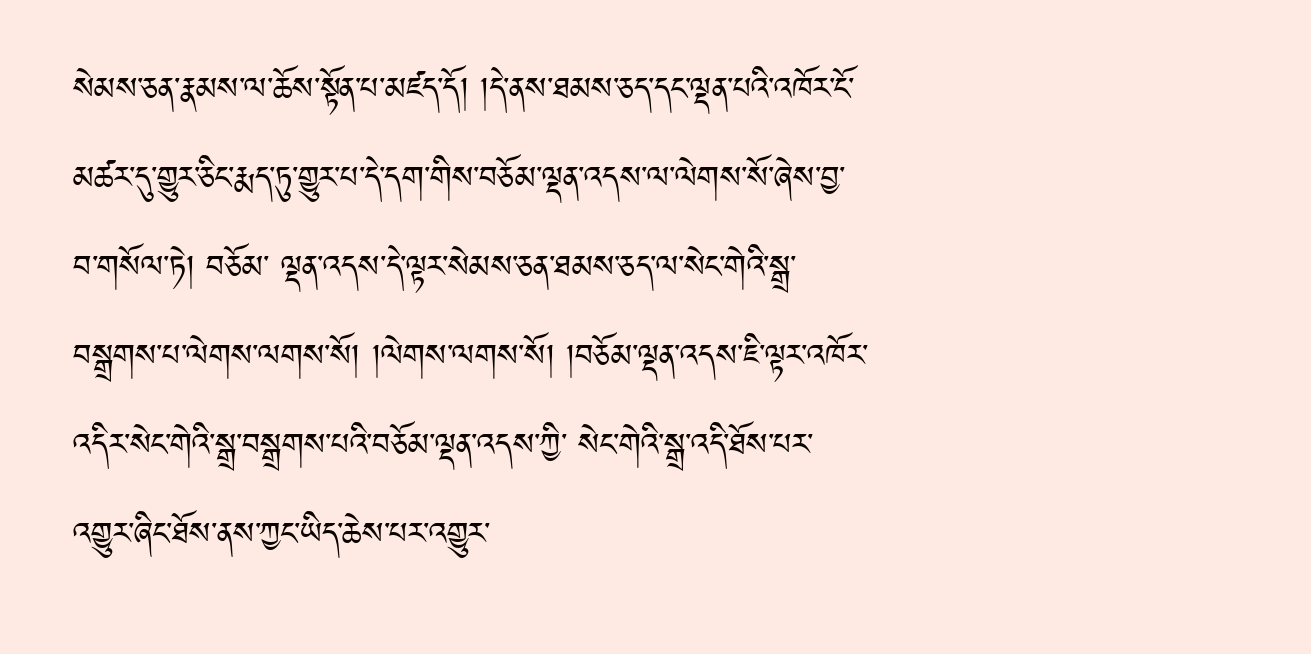སེམས་ཅན་རྣམས་ལ་ཆོས་སྟོན་པ་མཛད་དོ། །དེ་ནས་ཐམས་ཅད་དང་ལྡན་པའི་འཁོར་ངོ་མཚར་དུ་གྱུར་ཅིང་རྨད་ཏུ་གྱུར་པ་དེ་དག་གིས་བཅོམ་ལྡན་འདས་ལ་ལེགས་སོ་ཞེས་བྱ་བ་གསོལ་ཏེ། བཅོམ་ ལྡན་འདས་དེ་ལྟར་སེམས་ཅན་ཐམས་ཅད་ལ་སེང་གེའི་སྒྲ་བསྒྲགས་པ་ལེགས་ལགས་སོ། །ལེགས་ལགས་སོ། །བཅོམ་ལྡན་འདས་ཇི་ལྟར་འཁོར་འདིར་སེང་གེའི་སྒྲ་བསྒྲགས་པའི་བཅོམ་ལྡན་འདས་ཀྱི་ སེང་གེའི་སྒྲ་འདི་ཐོས་པར་འགྱུར་ཞིང་ཐོས་ནས་ཀྱང་ཡིད་ཆེས་པར་འགྱུར་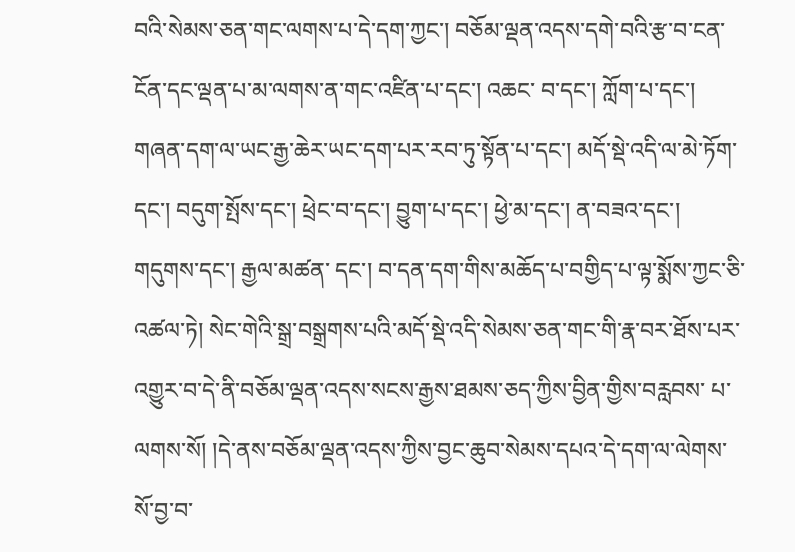བའི་སེམས་ཅན་གང་ལགས་པ་དེ་དག་ཀྱང་། བཅོམ་ལྡན་འདས་དགེ་བའི་རྩ་བ་ངན་ངོན་དང་ལྡན་པ་མ་ལགས་ན་གང་འཛིན་པ་དང་། འཆང་ བ་དང་། ཀློག་པ་དང་། གཞན་དག་ལ་ཡང་རྒྱ་ཆེར་ཡང་དག་པར་རབ་ཏུ་སྟོན་པ་དང་། མདོ་སྡེ་འདི་ལ་མེ་ཏོག་དང་། བདུག་སྤོས་དང་། ཕྲེང་བ་དང་། བྱུག་པ་དང་། ཕྱེ་མ་དང་། ན་བཟའ་དང་། གདུགས་དང་། རྒྱལ་མཚན་ དང་། བ་དན་དག་གིས་མཆོད་པ་བགྱིད་པ་ལྟ་སྨོས་ཀྱང་ཅི་འཚལ་ཏེ། སེང་གེའི་སྒྲ་བསྒྲགས་པའི་མདོ་སྡེ་འདི་སེམས་ཅན་གང་གི་རྣ་བར་ཐོས་པར་འགྱུར་བ་དེ་ནི་བཅོམ་ལྡན་འདས་སངས་རྒྱས་ཐམས་ཅད་ཀྱིས་བྱིན་གྱིས་བརླབས་ པ་ལགས་སོ། །དེ་ནས་བཅོམ་ལྡན་འདས་ཀྱིས་བྱང་ཆུབ་སེམས་དཔའ་དེ་དག་ལ་ལེགས་སོ་བྱ་བ་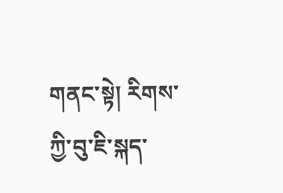གནང་སྟེ། རིགས་ཀྱི་བུ་ཇི་སྐད་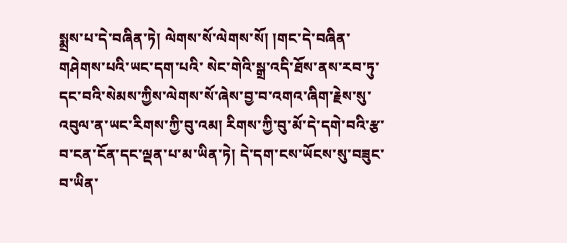སྨྲས་པ་དེ་བཞིན་ཏེ། ལེགས་སོ་ལེགས་སོ། །གང་དེ་བཞིན་གཤེགས་པའི་ཡང་དག་པའི་ སེང་གེའི་སྒྲ་འདི་ཐོས་ནས་རབ་ཏུ་དང་བའི་སེམས་ཀྱིས་ལེགས་སོ་ཞེས་བྱ་བ་འགའ་ཞིག་རྗེས་སུ་འབུལ་ན་ཡང་རིགས་ཀྱི་བུ་འམ། རིགས་ཀྱི་བུ་མོ་དེ་དགེ་བའི་རྩ་བ་ངན་ངོན་དང་ལྡན་པ་མ་ཡིན་ཏེ། དེ་དག་ངས་ཡོངས་སུ་བཟུང་ བ་ཡིན་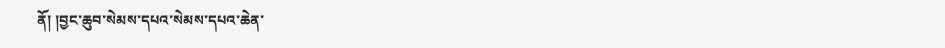ནོ། །བྱང་ཆུབ་སེམས་དཔའ་སེམས་དཔའ་ཆེན་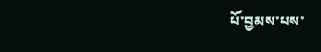པོ་བྱམས་པས་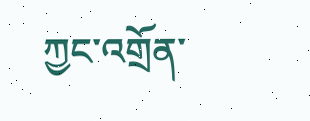ཀྱང་འགྲོན་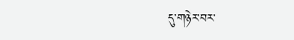དུ་གཉེར་བར་